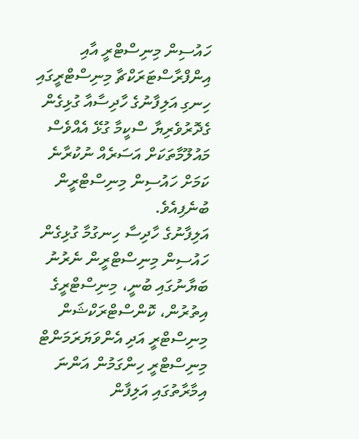ހައުސިން މިނިސްޓްރީ އާއި އިންފްރާސްޓަރަކްޗާ މިނިސްޓްރީގައި ހިނގި އަލިފާނުގެ ހާދިސާއާ ގުޅިގެން ގެދޮރުވެރިޔާ ސްކީމާ ގުޅޭ އެއްވެސް މައުލޫމާތަކަށް އަސަރެއް ނުކުރާނެ ކަމަށް ހައުސިން މިނިސްޓްރީން ބުނެފިއެވެ.
އަލިފާނުގެ ހާދިސާ ހިނގުމާ ގުޅިގެން ހައުސިން މިނިސްޓްރީން ނެރުނު ބަޔާނުގައި ބުނީ، މިނިސްޓްރީގެ އިތުރުން، ކޮންސްޓްރަކްޝަން މިނިސްޓްރީ އަދި އެންވަޔަރަމަންޓް މިނިސްޓްރީ ހިންގަމުން އަންނަ އިމާރާތުގައި އަލިފާން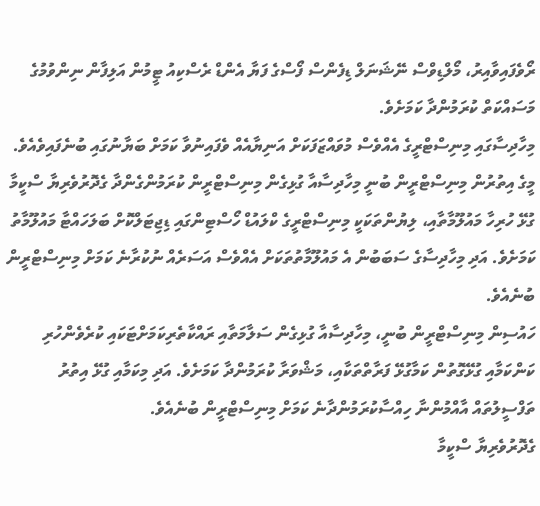ރޯވެފައިވާއިރު، މޯލްޑިވްސް ނޭޝަނަލް ޑިފެންސް ފޯސްގެ ފަޔާ އެންޑް ރެސްކިއު ޓީމުން އަލިފާން ނިންވުމުގެ މަސައްކަތް ކުރަމުންދާ ކަމަށެވެ.
މިހާދިސާގައި މިނިސްޓްރީގެ އެއްވެސް މުވައްޒަފަކަށް އަނިޔާއެއް ވެފައިނުވާ ކަމަށް ބަޔާނުގައި ބުނެފައިވެއެވެ.
މީގެ އިތުރުން މިނިސްޓްރީން ބުނީ މިހާދިސާއާ ގުޅިގެން މިނިސްޓްރީން ކުރަމުންގެންދާ ގެދޮރުވެރިޔާ ސްކީމާ ގުޅޭ ހުރިހާ މައުލޫމާތާއި، ލިޔުންތަކަކީ މިނިސްޓްރީގެ ކްލައުޑް ހޯސްޓިންގައި ޑިޖިޓަލްކޮށް ބަލަހައްޓާ މައުލޫމާތު ކަމަށެވެ. އަދި މިހާދިސާގެ ސަބަބުން އެ މައުލޫމާތުތަކަށް އެއްވެސް އަސަރެއް ނުކުރާނެ ކަމަށް މިނިސްޓްރީން ބުނެއެވެ.
ހައުސިން މިނިސްޓްރީން ބުނީ، މިހާދިސާއާ ގުޅިގެން ސަލާމަތާއި ރައްކާތެރިކަމަށްޓަކައި ކުރެވެންހުރި ކަންކަމާއި ގުޅޭގޮތުން ކަމާގުޅޭ ފަރާތްތަކާއި، މަޝްވަރާ ކުރަމުންދާ ކަމަށެވެ. އަދި މިކަމާއި ގުޅޭ އިތުރު ތަފްސީލުތައް އާއްމުންނާ ހިއްސާކުރަމުންދާނެ ކަމަށް މިނިސްޓްރީން ބުނެއެވެ.
ގެދޮރުވެރިޔާ ސްކީމާ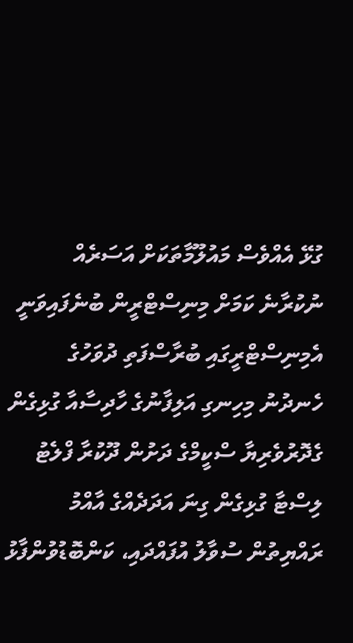ގުޅޭ އެއްވެސް މައުލޫމާތަކަށް އަސަރެއް ނުކުރާނެ ކަމަށް މިނިސްޓްރީން ބުނެފައިވަނީ އެމިނިސްޓްރީގައި ބުރާސްފަތި ދުވަހުގެ ހެނދުނު މިހިނގި އަލިފާނުގެ ހާދިސާއާ ގުޅިގެން ގެދޮރުވެރިޔާ ސްކީމްގެ ދަށުން ދޫކުރާ ފްލެޓު ލިސްޓާ ގުޅިގެން ގިނަ އަދަދެއްގެ އާއްމު ރައްޔިތުން ސުވާލު އުފައްދައި، ކަންބޮޑުވުންފާޅު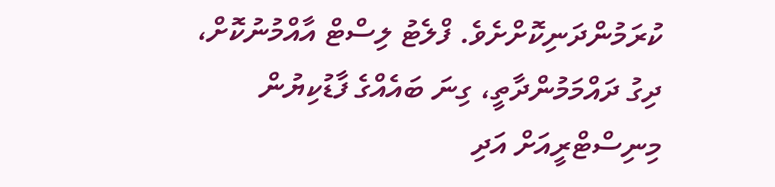ކުރަމުންދަނިކޮށްށެވެ. ފްލެޓު ލިސްޓް އާއްމުނުކޮށް، ދިގު ދައްމަމުންދާތީ، ގިނަ ބައެއްގެ ފާޑުކިޔުން މިނިސްޓްރީއަށް އަދި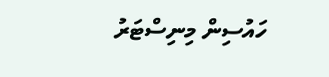ހައުސިން މިނިސްޓަރު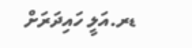ޑރ.އަލީ ހައިދަރަށް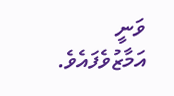ވަނީ އަމާޒުވެފައެވެ.